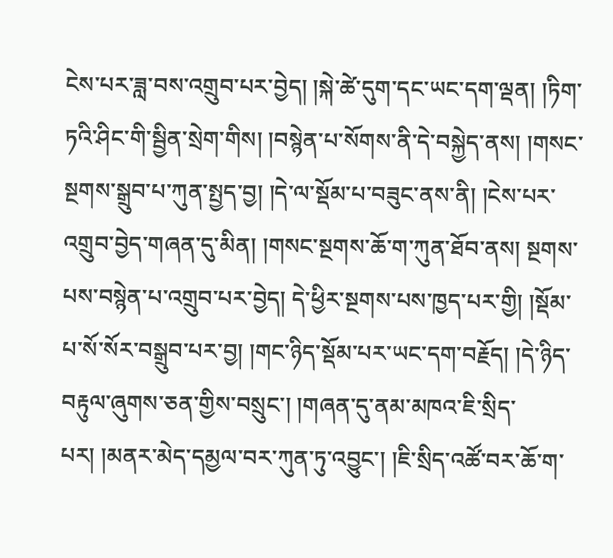ངེས་པར་ཟླ་བས་འགྲུབ་པར་བྱེད། །སྐེ་ཚེ་དུག་དང་ཡང་དག་ལྡན། །ཏིག་ཏའི་ཤིང་གི་སྦྱིན་སྲེག་གིས། །བསྙེན་པ་སོགས་ནི་དེ་བསྐྱེད་ནས། །གསང་སྔགས་སྒྲུབ་པ་ཀུན་སྤྱད་བྱ། །དེ་ལ་སྡོམ་པ་བཟུང་ནས་ནི། །ངེས་པར་འགྲུབ་བྱེད་གཞན་དུ་མིན། །གསང་སྔགས་ཆོ་ག་ཀུན་ཐོབ་ནས། སྔགས་པས་བསྙེན་པ་འགྲུབ་པར་བྱེད། དེ་ཕྱིར་སྔགས་པས་ཁྱད་པར་གྱི། །སྡོམ་པ་སོ་སོར་བསྒྲུབ་པར་བྱ། །གང་ཉིད་སྡོམ་པར་ཡང་དག་བརྗོད། །དེ་ཉིད་བརྟུལ་ཞུགས་ཅན་གྱིས་བསྲུང་། །གཞན་དུ་ནམ་མཁའ་ཇི་སྲིད་པར། །མནར་མེད་དམྱལ་བར་ཀུན་ཏུ་འབྱུང་། །ཇི་སྲིད་འཚོ་བར་ཆོ་ག་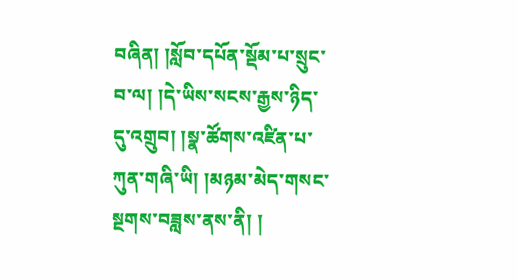བཞིན། །སློབ་དཔོན་སྡོམ་པ་སྲུང་བ་ལ། །དེ་ཡིས་སངས་རྒྱས་ཉིད་དུ་འགྲུབ། །སྣ་ཚོགས་འཛིན་པ་ཀུན་གཞི་ཡི། །མཉམ་མེད་གསང་སྔགས་བཟླས་ནས་ནི། །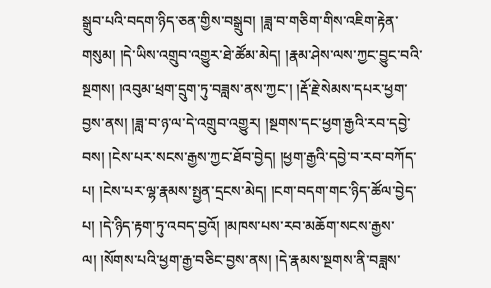སྒྲུབ་པའི་བདག་ཉིད་ཅན་གྱིས་བསྒྲུབ། །ཟླ་བ་གཅིག་གིས་འཇིག་རྟེན་གསུམ། །དེ་ཡིས་འགྲུབ་འགྱུར་ཐེ་ཚོམ་མེད། །རྣམ་ཤེས་ལས་ཀྱང་བྱུང་བའི་སྔགས། །འབུམ་ཕྲག་དྲུག་ཏུ་བཟླས་ནས་ཀྱང་། །རྡོ་རྗེ་སེམས་དཔར་ཕྱག་བྱས་ནས། །ཟླ་བ་ཉ་ལ་དེ་འགྲུབ་འགྱུར། །སྔགས་དང་ཕྱག་རྒྱའི་རབ་དབྱེ་བས། །ངེས་པར་སངས་རྒྱས་ཀྱང་ཐོབ་བྱེད། །ཕྱག་རྒྱའི་དབྱེ་བ་རབ་བཀོད་པ། །ངེས་པར་ལྷ་རྣམས་སྤྱན་དྲངས་མེད། །ངག་བདག་གང་ཉིད་ཚོལ་བྱེད་པ། །དེ་ཉིད་རྟག་ཏུ་འབད་བྱའོ། །མཁས་པས་རབ་མཆོག་སངས་རྒྱས་ལ། །སོགས་པའི་ཕྱག་རྒྱ་བཅིང་བྱས་ནས། །དེ་རྣམས་སྔགས་ནི་བཟླས་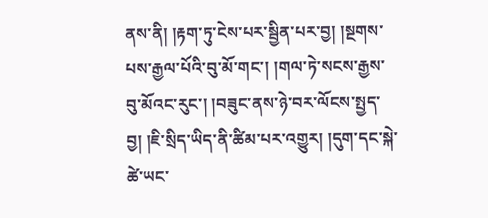ནས་ནི། །རྟག་ཏུ་ངེས་པར་སྦྱིན་པར་བྱ། །སྔགས་པས་རྒྱལ་པོའི་བུ་མོ་གང་། །གལ་ཏེ་སངས་རྒྱས་བུ་མོའང་རུང་། །བཟུང་ནས་ཉེ་བར་ལོངས་སྤྱད་བྱ། །ཇི་སྲིད་ཡིད་ནི་ཚིམ་པར་འགྱུར། །དུག་དང་སྐེ་ཚེ་ཡང་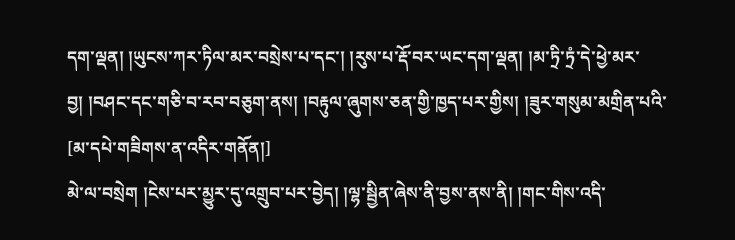དག་ལྡན། །ཡུངས་ཀར་ཏིལ་མར་བསྲེས་པ་དང་། །རུས་པ་རྡོ་བར་ཡང་དག་ལྡན། །མ་ཏྲི་ཏྲཾ་དེ་ཕྱེ་མར་བྱ། །བཤང་དང་གཅི་བ་རབ་བཅུག་ནས། །བརྟུལ་ཞུགས་ཅན་གྱི་ཁྱད་པར་གྱིས། །ཟུར་གསུམ་མགྲིན་པའི་
[མ་དཔེ་གཟིགས་ན་འདིར་གནོན།]
མེ་ལ་བསྲེག །ངེས་པར་མྱུར་དུ་འགྲུབ་པར་བྱེད། །ལྷ་སྦྱིན་ཞེས་ནི་བྱས་ནས་ནི། །གང་གིས་འདི་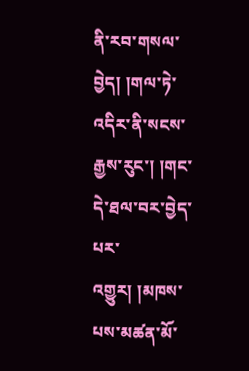ནི་རབ་གསལ་བྱེད། །གལ་ཏེ་འདིར་ནི་སངས་རྒྱས་རུང་། །གང་དེ་ཐལ་བར་བྱེད་པར་འགྱུར། །མཁས་པས་མཚན་མོ་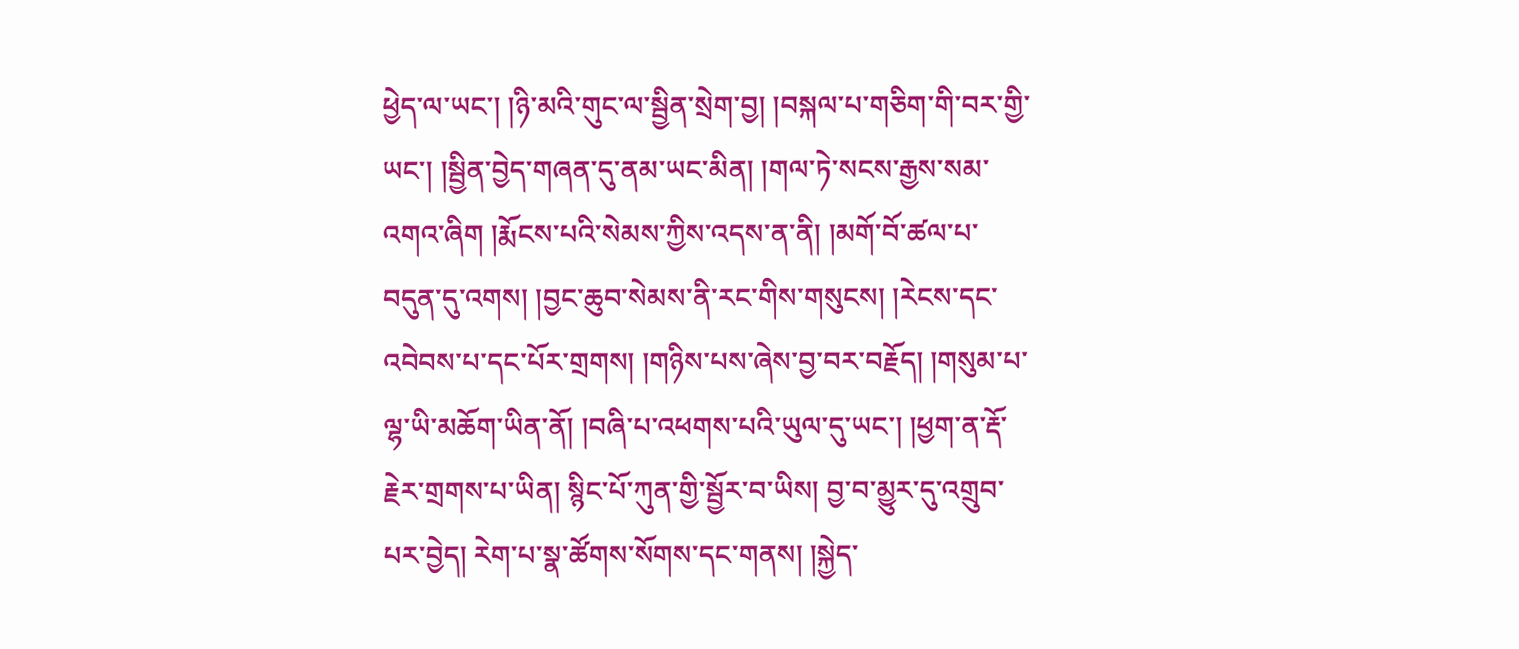ཕྱེད་ལ་ཡང་། །ཉི་མའི་གུང་ལ་སྦྱིན་སྲེག་བྱ། །བསྐལ་པ་གཅིག་གི་བར་གྱི་ཡང་། །སྦྱིན་བྱེད་གཞན་དུ་ནམ་ཡང་མིན། །གལ་ཏེ་སངས་རྒྱས་སམ་འགའ་ཞིག །རྨོངས་པའི་སེམས་ཀྱིས་འདས་ན་ནི། །མགོ་བོ་ཚལ་པ་བདུན་དུ་འགས། །བྱང་ཆུབ་སེམས་ནི་རང་གིས་གསུངས། །རེངས་དང་འབེབས་པ་དང་པོར་གྲགས། །གཉིས་པས་ཞེས་བྱ་བར་བརྗོད། །གསུམ་པ་ལྷ་ཡི་མཆོག་ཡིན་ནོ། །བཞི་པ་འཕགས་པའི་ཡུལ་དུ་ཡང་། །ཕྱག་ན་རྡོ་རྗེར་གྲགས་པ་ཡིན། སྙིང་པོ་ཀུན་གྱི་སྦྱོར་བ་ཡིས། བྱ་བ་མྱུར་དུ་འགྲུབ་པར་བྱེད། རེག་པ་སྣ་ཚོགས་སོགས་དང་གནས། །སྐྱེད་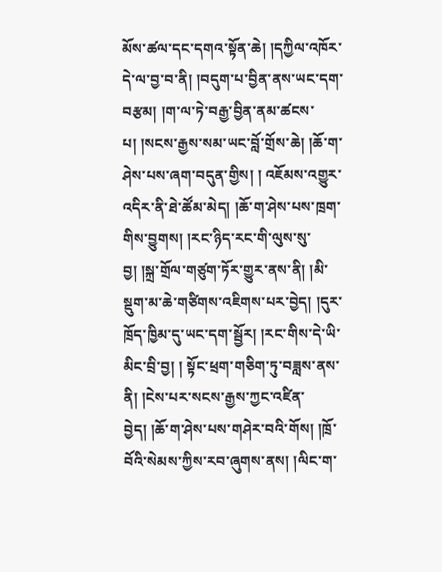མོས་ཚལ་དང་དགའ་སྟོན་ཆེ། །དཀྱིལ་འཁོར་དེ་ལ་བྱ་བ་ནི། །བདུག་པ་བྱིན་ནས་ཡང་དག་བརྩམ། །ག་ལ་ཏེ་བརྒྱ་བྱིན་ནམ་ཚངས་པ། །སངས་རྒྱས་སམ་ཡང་བློ་གྲོས་ཆེ། །ཆོ་ག་ཤེས་པས་ཞག་བདུན་གྱིས། ། འཇོམས་འགྱུར་འདིར་ནི་ཐེ་ཚོམ་མེད། །ཆོ་ག་ཤེས་པས་ཁྲག་གིས་བྱུགས། །རང་ཉིད་རང་གི་ལུས་སུ་བྱ། །སྐྲ་གྲོལ་གཙུག་ཏོར་གྱུར་ནས་ནི། །མི་སྡུག་མ་ཆེ་གཙིགས་འཇིགས་པར་བྱེད། །དུར་ཁྲོད་ཁྱིམ་དུ་ཡང་དག་སྦྱོར། །རང་གིས་དེ་ཡི་མིང་བྲི་བྱ། ། སྟོང་ཕྲག་གཅིག་ཏུ་བཟླས་ནས་ནི། །ངེས་པར་སངས་རྒྱས་ཀྱང་འཛིན་བྱེད། །ཆོ་ག་ཤེས་པས་གཤེར་བའི་གོས། །ཁྲོ་བོའི་སེམས་ཀྱིས་རབ་ཞུགས་ནས། །ལིང་ག་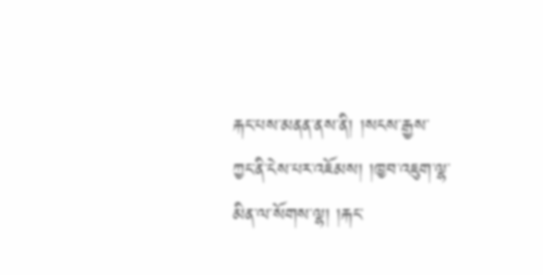རྐང་པས་མནན་ནས་ནི། །སངས་རྒྱས་ཀྱང་ནི་ངེས་པར་འཇོམས། །ཁྱབ་འཇུག་ལྷ་མིན་ལ་སོགས་ལྷ། །རྐང་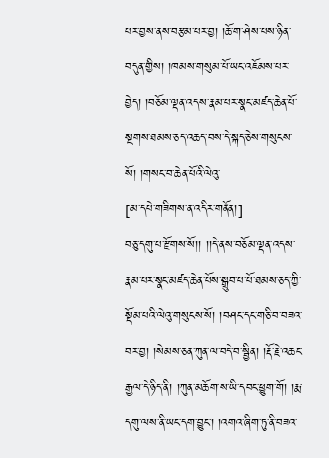པར་བྱས་ནས་བརྩམ་པར་བྱ། །ཆོ་ག་ཤེས་པས་ཉིན་བདུན་གྱིས། །ཁམས་གསུམ་པོ་ཡང་འཇོམས་པར་བྱེད། །བཅོམ་ལྡན་འདས་རྣམ་པར་སྣང་མཛད་ཆེན་པོ་སྔགས་ཐམས་ཅད་འཆད་བས་དེ་སྐད་ཅེས་གསུངས་སོ། །གསང་བ་ཆེན་པོའི་ལེའུ་
[མ་དཔེ་གཟིགས་ན་འདིར་གནོན།]
བཅུ་དགུ་པ་རྫོགས་སོ།། །།དེ་ནས་བཅོམ་ལྡན་འདས་རྣམ་པར་སྣང་མཛད་ཆེན་པོས་སྒྲུབ་པ་པོ་ཐམས་ཅད་ཀྱི་སྡོམ་པའི་ལེའུ་གསུངས་སོ། །བཤང་དང་གཅི་བ་བཟའ་བར་བྱ། །སེམས་ཅན་ཀུན་ལ་བདེ་བ་སྦྱིན། །རྡོ་རྗེ་འཆང་རྒྱལ་དེ་ཉིད་ནི། །ཀུན་མཆོག་ས་ཡི་དབང་ཕྱུག་གོ། །རྨ་དགུ་ལས་ནི་ཡང་དག་བྱུང་། །འགའ་ཞིག་ཏུ་ནི་བཟའ་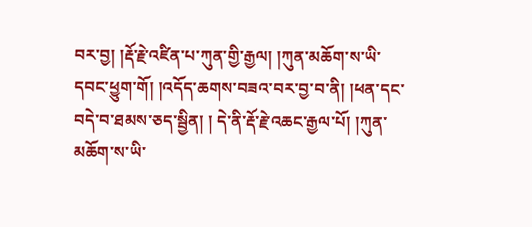བར་བྱ། །རྡོ་རྗེ་འཛིན་པ་ཀུན་གྱི་རྒྱལ། །ཀུན་མཆོག་ས་ཡི་དབང་ཕྱུག་གོ། །འདོད་ཆགས་བཟའ་བར་བྱ་བ་ནི། །ཕན་དང་བདེ་བ་ཐམས་ཅད་སྦྱིན། ། དེ་ནི་རྡོ་རྗེ་འཆང་རྒྱལ་པོ། །ཀུན་མཆོག་ས་ཡི་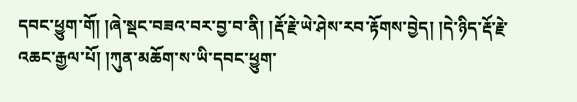དབང་ཕྱུག་གོ། །ཞེ་སྡང་བཟའ་བར་བྱ་བ་ནི། །རྡོ་རྗེ་ཡེ་ཤེས་རབ་རྟོགས་བྱེད། །དེ་ཉིད་རྡོ་རྗེ་འཆང་རྒྱལ་པོ། །ཀུན་མཆོག་ས་ཡི་དབང་ཕྱུག་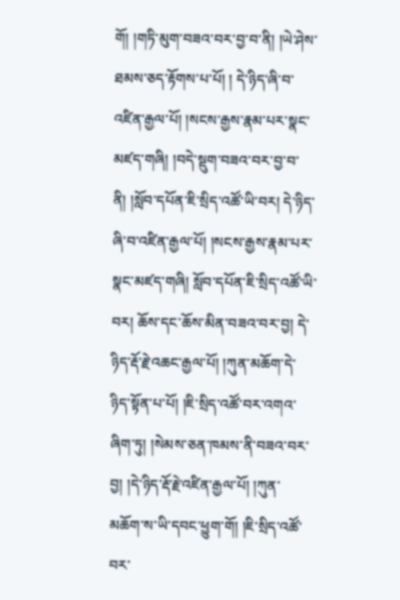གོ། །གཏི་མུག་བཟའ་བར་བྱ་བ་ནི། །ཡེ་ཤེས་ཐམས་ཅད་རྟོགས་པ་པོ། ། དེ་ཉིད་ཞི་བ་འཛིན་རྒྱལ་པོ། །སངས་རྒྱས་རྣམ་པར་སྣང་མཛད་གཞི། །བདེ་སྡུག་བཟའ་བར་བྱ་བ་ནི། །སློབ་དཔོན་ཇི་སྲིད་འཚོ་ཡི་བར། དེ་ཉིད་ཞི་བ་འཛིན་རྒྱལ་པོ། །སངས་རྒྱས་རྣམ་པར་སྣང་མཛད་གཞི། སློབ་དཔོན་ཇི་སྲིད་འཚོ་ཡི་བར། ཆོས་དང་ཆོས་མིན་བཟའ་བར་བྱ། དེ་ཉིད་རྡོ་རྗེ་འཆང་རྒྱལ་པོ། །ཀུན་མཆོག་དེ་ཉིད་སྟོན་པ་པོ། །ཇི་སྲིད་འཚོ་བར་འགའ་ཞིག་ཏུ། །སེམས་ཅན་ཁམས་ནི་བཟའ་བར་བྱ། །དེ་ཉིད་རྡོ་རྗེ་འཛིན་རྒྱལ་པོ། །ཀུན་མཆོག་ས་ཡི་དབང་ཕྱུག་གོ། །ཇི་སྲིད་འཚོ་བར་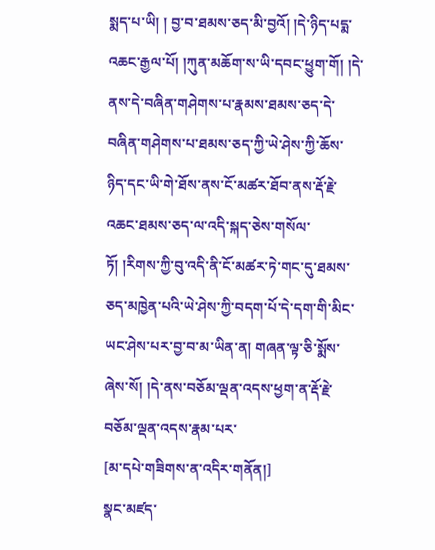སྨད་པ་ཡི། ། བྱ་བ་ཐམས་ཅད་མི་བྱའོ། །དེ་ཉིད་པདྨ་འཆང་རྒྱལ་པོ། །ཀུན་མཆོག་ས་ཡི་དབང་ཕྱུག་གོ། །དེ་ནས་དེ་བཞིན་གཤེགས་པ་རྣམས་ཐམས་ཅད་དེ་བཞིན་གཤེགས་པ་ཐམས་ཅད་ཀྱི་ཡེ་ཤེས་ཀྱི་ཆོས་ཉིད་དང་ཡི་གེ་ཐོས་ནས་ངོ་མཚར་ཐོབ་ནས་རྡོ་རྗེ་འཆང་ཐམས་ཅད་ལ་འདི་སྐད་ཅེས་གསོལ་ཏོ། །རིགས་ཀྱི་བུ་འདི་ནི་ངོ་མཚར་ཏེ་གང་དུ་ཐམས་ཅད་མཁྱེན་པའི་ཡེ་ཤེས་ཀྱི་བདག་པོ་དེ་དག་གི་མིང་ཡང་ཤེས་པར་བྱ་བ་མ་ཡིན་ན། གཞན་ལྟ་ཅི་སྨོས་ཞེས་སོ། །དེ་ནས་བཅོམ་ལྡན་འདས་ཕྱག་ན་རྡོ་རྗེ་བཅོམ་ལྡན་འདས་རྣམ་པར་
[མ་དཔེ་གཟིགས་ན་འདིར་གནོན།]
སྣང་མཛད་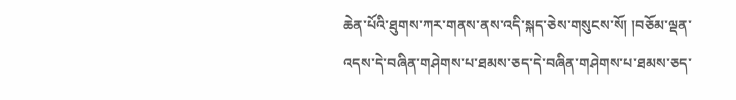ཆེན་པོའི་ཐུགས་ཀར་གནས་ནས་འདི་སྐད་ཅེས་གསུངས་སོ། །བཅོམ་ལྡན་འདས་དེ་བཞིན་གཤེགས་པ་ཐམས་ཅད་དེ་བཞིན་གཤེགས་པ་ཐམས་ཅད་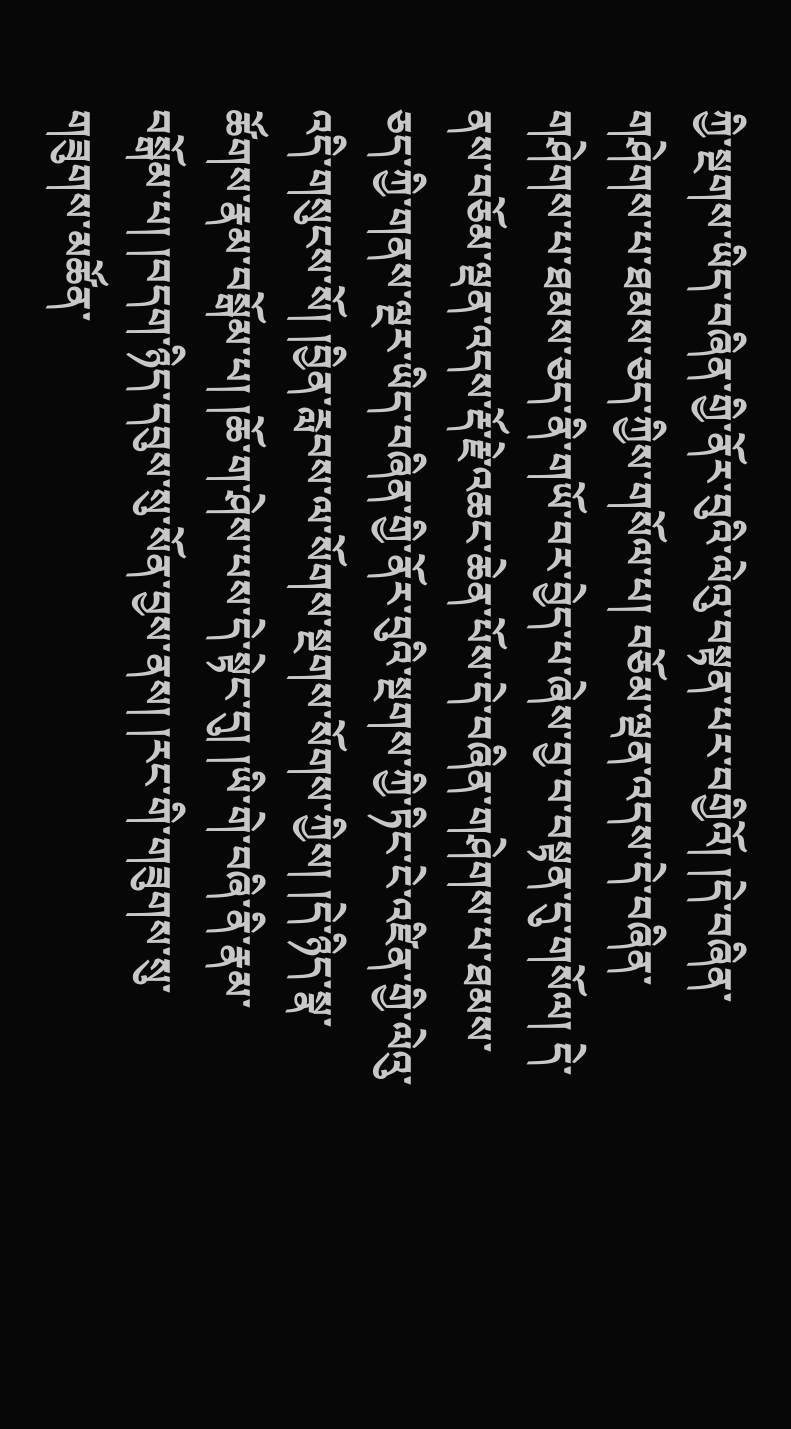ཀྱི་སྔགས་ཡིད་བཞིན་གྱི་ནོར་བུའི་ལེའུ་བསྟན་པར་བགྱིའོ། །དེ་བཞིན་གཤེགས་པ་ཐམས་ཅད་ཀྱིས་གསོལ་པ། བཅོམ་ལྡན་འདས་དེ་བཞིན་གཤེགས་པ་ཐམས་ཅད་ནི་གཡོ་བར་བྱེད་པ་ཞེས་བྱ་བ་བསྟན་དུ་གསོལ། དེ་ནས་བཅོམ་ལྡན་འདས་རྡོ་རྗེ་འཆང་ཆེན་པོས་དེ་བཞིན་གཤེགས་པ་ཐམས་ཅད་ཀྱི་གནས་ལྔར་ཡིད་བཞིན་གྱི་ནོར་བུའི་སྔགས་ཀྱི་ཏིང་ངེ་འཛིན་གྱི་ལེའུ་འདི་གསུངས་སོ། །བྱིན་རླབས་ལ་སོགས་སྔགས་སོགས་ཀྱིས། །དེ་ཉིད་སྣ་ཚོགས་རྣམ་བསྒོམ་པ། །ཆོ་ག་ཤེས་པས་དེ་སྟེང་དུ། །ཡི་གེ་བཞི་ནི་རྣམ་བསྒོམ་པ། །བདག་ཉིད་དབུས་སུ་སོན་བྱས་ནས། །རང་གི་གཟུགས་སུ་གཟུགས་མཚོན་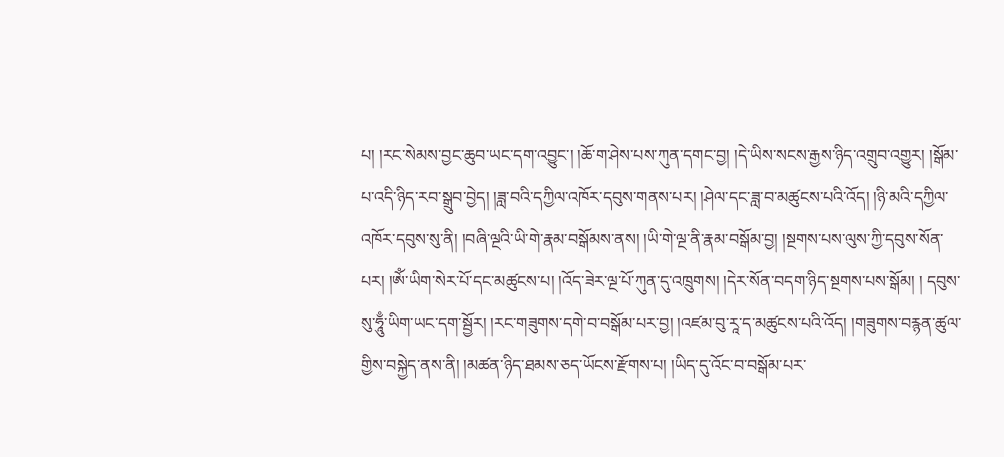པ། །རང་སེམས་བྱང་ཆུབ་ཡང་དག་འབྱུང་། །ཆོ་ག་ཤེས་པས་ཀུན་དགང་བྱ། །དེ་ཡིས་སངས་རྒྱས་ཉིད་འགྲུབ་འགྱུར། །སྒོམ་པ་འདི་ཉིད་རབ་སྒྲུབ་བྱེད། །ཟླ་བའི་དཀྱིལ་འཁོར་དབུས་གནས་པར། །ཤེལ་དང་ཟླ་བ་མཚུངས་པའི་འོད། །ཉི་མའི་དཀྱིལ་འཁོར་དབུས་སུ་ནི། །བཞི་ལྔའི་ཡི་གེ་རྣམ་བསྒོམས་ནས། །ཡི་གེ་ལྔ་ནི་རྣམ་བསྒོམ་བྱ། །སྔགས་པས་ལུས་ཀྱི་དབུས་སོན་པར། །ཨོཾ་ཡིག་སེར་པོ་དང་མཚུངས་པ། །འོད་ཟེར་ལྔ་པོ་ཀུན་དུ་འཁྲུགས། །དེར་སོན་བདག་ཉིད་སྔགས་པས་སྒོམ། ། དབུས་སུ་ཧཱུྃ་ཡིག་ཡང་དག་སྦྱོར། །རང་གཟུགས་དགེ་བ་བསྒོམ་པར་བྱ། །འཛམ་བུ་རཱ་ད་མཚུངས་པའི་འོད། །གཟུགས་བརྙན་ཚུལ་གྱིས་བསྐྱེད་ནས་ནི། །མཚན་ཉིད་ཐམས་ཅད་ཡོངས་རྫོགས་པ། །ཡིད་དུ་འོང་བ་བསྒོམ་པར་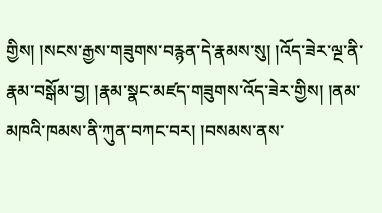གྱིས། །སངས་རྒྱས་གཟུགས་བརྙན་དེ་རྣམས་སུ། །འོད་ཟེར་ལྔ་ནི་རྣམ་བསྒོམ་བྱ། །རྣམ་སྣང་མཛད་གཟུགས་འོད་ཟེར་གྱིས། །ནམ་མཁའི་ཁམས་ནི་ཀུན་བཀང་བར། །བསམས་ནས་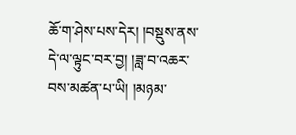ཆོ་ག་ཤེས་པས་དེར། །བསྡུས་ནས་དེ་ལ་ལྟུང་བར་བྱ། །ཟླ་བ་འཆར་བས་མཚན་པ་ཡི། །མཉམ་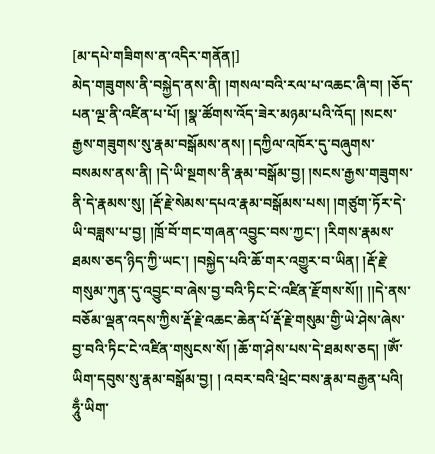[མ་དཔེ་གཟིགས་ན་འདིར་གནོན།]
མེད་གཟུགས་ནི་བསྐྱེད་ནས་ནི། །གསལ་བའི་རལ་པ་འཆང་ཞི་བ། །ཅོད་པན་ལྔ་ནི་འཛིན་པ་པོ། །སྣ་ཚོགས་འོད་ཟེར་མཉམ་པའི་འོད། །སངས་རྒྱས་གཟུགས་སུ་རྣམ་བསྒོམས་ནས། །དཀྱིལ་འཁོར་དུ་བཞུགས་བསམས་ནས་ནི། །དེ་ཡི་སྔགས་ནི་རྣམ་བསྒོམ་བྱ། །སངས་རྒྱས་གཟུགས་ནི་དེ་རྣམས་སུ། །རྡོ་རྗེ་སེམས་དཔའ་རྣམ་བསྒོམས་པས། །གཙུག་ཏོར་དེ་ཡི་བཟླས་པ་བྱ། །ཁྲོ་བོ་གང་གཞན་འབྱུང་བས་ཀྱང་། །རིགས་རྣམས་ཐམས་ཅད་ཉིད་ཀྱི་ཡང་། །བསྐྱེད་པའི་ཆོ་གར་འགྱུར་བ་ཡིན། །རྡོ་རྗེ་གསུམ་ཀུན་དུ་འབྱུང་བ་ཞེས་བྱ་བའི་ཏིང་ངེ་འཛིན་རྫོགས་སོ།། །།དེ་ནས་བཅོམ་ལྡན་འདས་ཀྱིས་རྡོ་རྗེ་འཆང་ཆེན་པོ་རྡོ་རྗེ་གསུམ་གྱི་ཡེ་ཤེས་ཞེས་བྱ་བའི་ཏིང་ངེ་འཛིན་གསུངས་སོ། །ཆོ་ག་ཤེས་པས་དེ་ཐམས་ཅད། །ཨོཾ་ཡིག་དབུས་སུ་རྣམ་བསྒོམ་བྱ། ། འབར་བའི་ཕྲེང་བས་རྣམ་བརྒྱན་པའི། ཧཱུྃ་ཡིག་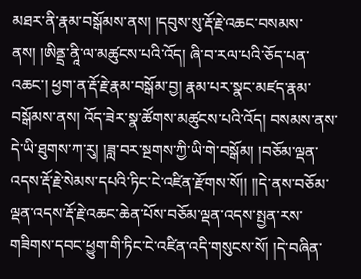མཐར་ནི་རྣམ་བསྒོམས་ནས། །དབུས་སུ་རྡོ་རྗེ་འཆང་བསམས་ནས། །ཨིནྡྲ་ནཱི་ལ་མཚུངས་པའི་འོད། ཞི་བ་རལ་པའི་ཅོད་པན་འཆང་། ཕྱག་ན་རྡོ་རྗེ་རྣམ་བསྒོམ་བྱ། རྣམ་པར་སྣང་མཛད་རྣམ་བསྒོམས་ནས། འོད་ཟེར་སྣ་ཚོགས་མཚུངས་པའི་འོད། བསམས་ནས་དེ་ཡི་ཐུགས་ཀ་རུ། །ཟླ་བར་སྔགས་ཀྱི་ཡི་གེ་བསྒོམ། །བཅོམ་ལྡན་འདས་རྡོ་རྗེ་སེམས་དཔའི་ཏིང་ངེ་འཛིན་རྫོགས་སོ།། །།དེ་ནས་བཅོམ་ལྡན་འདས་རྡོ་རྗེ་འཆང་ཆེན་པོས་བཅོམ་ལྡན་འདས་སྤྱན་རས་གཟིགས་དབང་ཕྱུག་གི་ཏིང་ངེ་འཛིན་འདི་གསུངས་སོ། །དེ་བཞིན་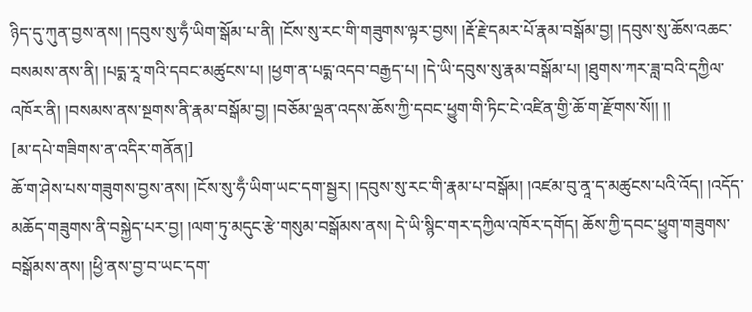ཉིད་དུ་ཀུན་བྱས་ནས། །དབུས་སུ་ཧྃ་ཡིག་སྒོམ་པ་ནི། །ངོས་སུ་རང་གི་གཟུགས་ལྟར་བྱས། །རྡོ་རྗེ་དམར་པོ་རྣམ་བསྒོམ་བྱ། །དབུས་སུ་ཆོས་འཆང་བསམས་ནས་ནི། །པདྨ་རཱ་གའི་དབང་མཚུངས་པ། །ཕྱག་ན་པདྨ་འདབ་བརྒྱད་པ། །དེ་ཡི་དབུས་སུ་རྣམ་བསྒོམ་པ། །ཐུགས་ཀར་ཟླ་བའི་དཀྱིལ་འཁོར་ནི། །བསམས་ནས་སྔགས་ནི་རྣམ་བསྒོམ་བྱ། །བཅོམ་ལྡན་འདས་ཆོས་ཀྱི་དབང་ཕྱུག་གི་ཏིང་ངེ་འཛིན་གྱི་ཆོ་ག་རྫོགས་སོ།། །།
[མ་དཔེ་གཟིགས་ན་འདིར་གནོན།]
ཆོ་ག་ཤེས་པས་གཟུགས་བྱས་ནས། །ངོས་སུ་ཧྃ་ཡིག་ཡང་དག་སྦྱར། །དབུས་སུ་རང་གི་རྣམ་པ་བསྒོམ། །འཛམ་བུ་ནཱ་ད་མཚུངས་པའི་འོད། །འདོད་མཆོད་གཟུགས་ནི་བསྐྱེད་པར་བྱ། །ལག་ཏུ་མདུང་རྩེ་གསུམ་བསྒོམས་ནས། དེ་ཡི་སྙིང་གར་དཀྱིལ་འཁོར་དགོད། ཆོས་ཀྱི་དབང་ཕྱུག་གཟུགས་བསྒོམས་ནས། །ཕྱི་ནས་བྱ་བ་ཡང་དག་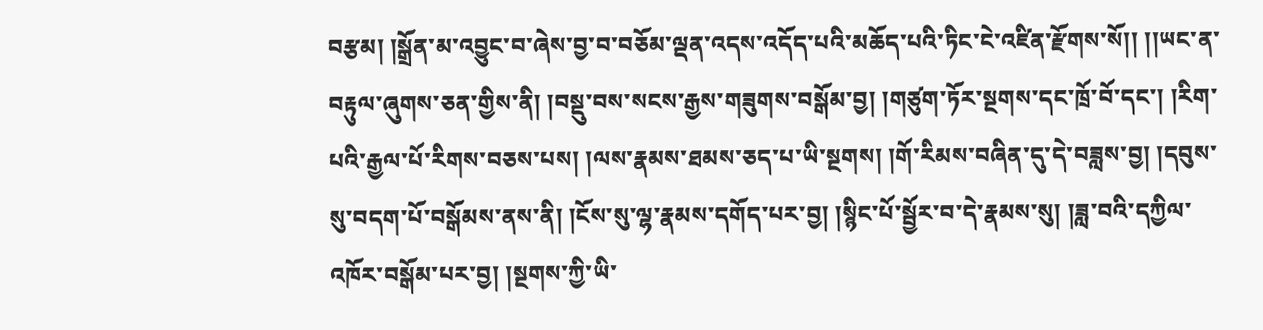བརྩམ། །སྒྲོན་མ་འབྱུང་བ་ཞེས་བྱ་བ་བཅོམ་ལྡན་འདས་འདོད་པའི་མཆོད་པའི་ཏིང་ངེ་འཛིན་རྫོགས་སོ།། །།ཡང་ན་བརྟུལ་ཞུགས་ཅན་གྱིས་ནི། །བསྡུ་བས་སངས་རྒྱས་གཟུགས་བསྒོམ་བྱ། །གཙུག་ཏོར་སྔགས་དང་ཁྲོ་བོ་དང་། །རིག་པའི་རྒྱལ་པོ་རིགས་བཅས་པས། །ལས་རྣམས་ཐམས་ཅད་པ་ཡི་སྔགས། །གོ་རིམས་བཞིན་དུ་དེ་བཟླས་བྱ། །དབུས་སུ་བདག་པོ་བསྒོམས་ནས་ནི། །ངོས་སུ་ལྷ་རྣམས་དགོད་པར་བྱ། །སྙིང་པོ་སྦྱོར་བ་དེ་རྣམས་སུ། །ཟླ་བའི་དཀྱིལ་འཁོར་བསྒོམ་པར་བྱ། །སྔགས་ཀྱི་ཡི་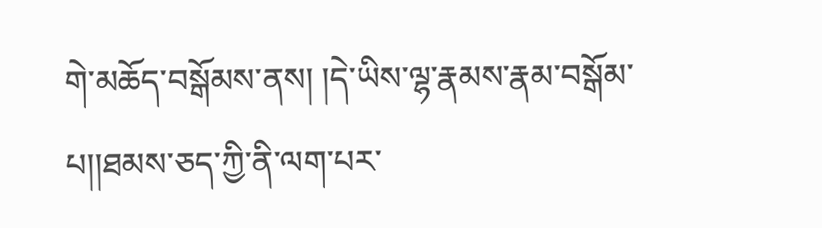གེ་མཆོད་བསྒོམས་ནས། །དེ་ཡིས་ལྷ་རྣམས་རྣམ་བསྒོམ་པ།།ཐམས་ཅད་ཀྱི་ནི་ལག་པར་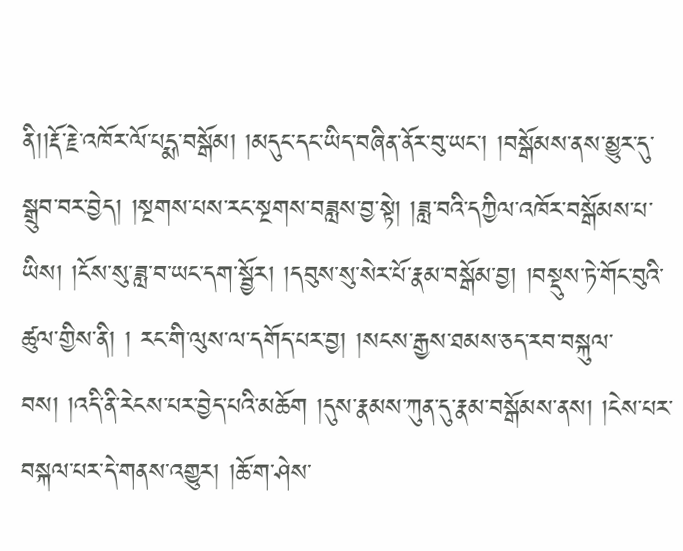ནི།།རྡོ་རྗེ་འཁོར་ལོ་པདྨ་བསྒོམ། །མདུང་དང་ཡིད་བཞིན་ནོར་བུ་ཡང་། །བསྒོམས་ནས་མྱུར་དུ་སྒྲུབ་བར་བྱེད། །སྔགས་པས་རང་སྔགས་བཟླས་བྱ་སྟེ། །ཟླ་བའི་དཀྱིལ་འཁོར་བསྒོམས་པ་ཡིས། །ངོས་སུ་ཟླ་བ་ཡང་དག་སྦྱོར། །དབུས་སུ་སེར་པོ་རྣམ་བསྒོམ་བྱ། །བསྡུས་ཏེ་གོང་བུའི་ཚུལ་གྱིས་ནི། ། རང་གི་ལུས་ལ་དགོད་པར་བྱ། །སངས་རྒྱས་ཐམས་ཅད་རབ་བསྐུལ་བས། །འདི་ནི་རེངས་པར་བྱེད་པའི་མཆོག །དུས་རྣམས་ཀུན་དུ་རྣམ་བསྒོམས་ནས། །ངེས་པར་བསྐལ་པར་དེ་གནས་འགྱུར། །ཆོ་ག་ཤེས་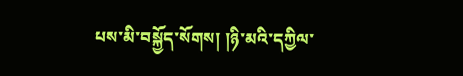པས་མི་བསྐྱོད་སོགས། །ཉི་མའི་དཀྱིལ་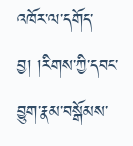འཁོར་ལ་དགོད་བྱ། །རིགས་ཀྱི་དབང་བྱུག་རྣམ་བསྒོམས་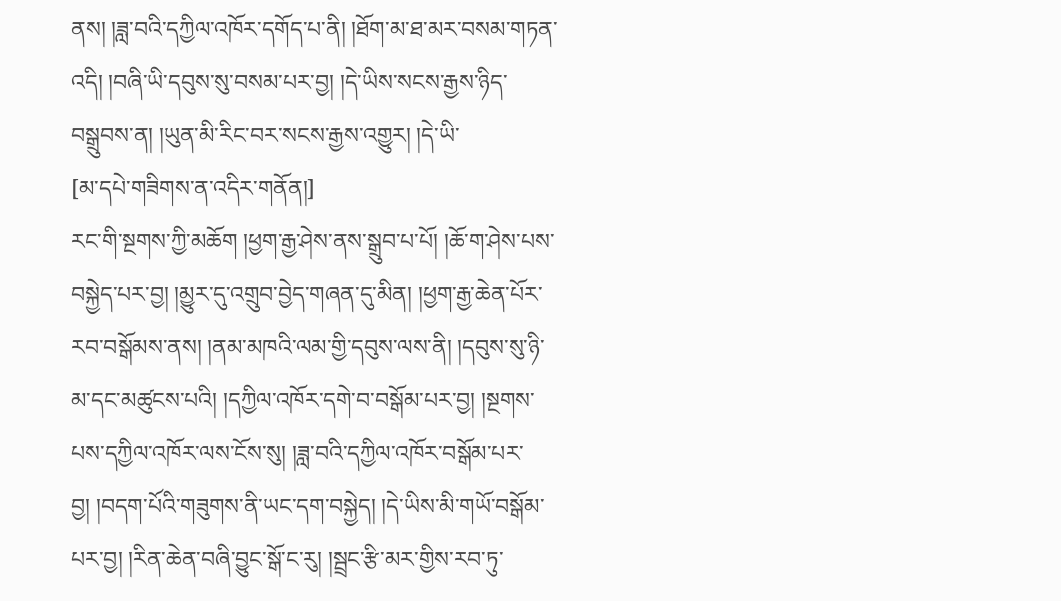ནས། །ཟླ་བའི་དཀྱིལ་འཁོར་དགོད་པ་ནི། །ཐོག་མ་ཐ་མར་བསམ་གཏན་འདི། །བཞི་ཡི་དབུས་སུ་བསམ་པར་བྱ། །དེ་ཡིས་སངས་རྒྱས་ཉིད་བསྒྲུབས་ན། །ཡུན་མི་རིང་བར་སངས་རྒྱས་འགྱུར། །དེ་ཡི་
[མ་དཔེ་གཟིགས་ན་འདིར་གནོན།]
རང་གི་སྔགས་ཀྱི་མཆོག །ཕྱག་རྒྱ་ཤེས་ནས་སྒྲུབ་པ་པོ། །ཆོ་ག་ཤེས་པས་བསྐྱེད་པར་བྱ། །མྱུར་དུ་འགྲུབ་བྱེད་གཞན་དུ་མིན། །ཕྱག་རྒྱ་ཆེན་པོར་རབ་བསྒོམས་ནས། །ནམ་མཁའི་ལམ་གྱི་དབུས་ལས་ནི། །དབུས་སུ་ཉི་མ་དང་མཚུངས་པའི། །དཀྱིལ་འཁོར་དགེ་བ་བསྒོམ་པར་བྱ། །སྔགས་པས་དཀྱིལ་འཁོར་ལས་ངོས་སུ། །ཟླ་བའི་དཀྱིལ་འཁོར་བསྒོམ་པར་བྱ། །བདག་པོའི་གཟུགས་ནི་ཡང་དག་བསྐྱེད། །དེ་ཡིས་མི་གཡོ་བསྒོམ་པར་བྱ། །རིན་ཆེན་བཞི་བྱུང་སྒོ་ང་རུ། །སྦྲང་རྩི་མར་གྱིས་རབ་ཏུ་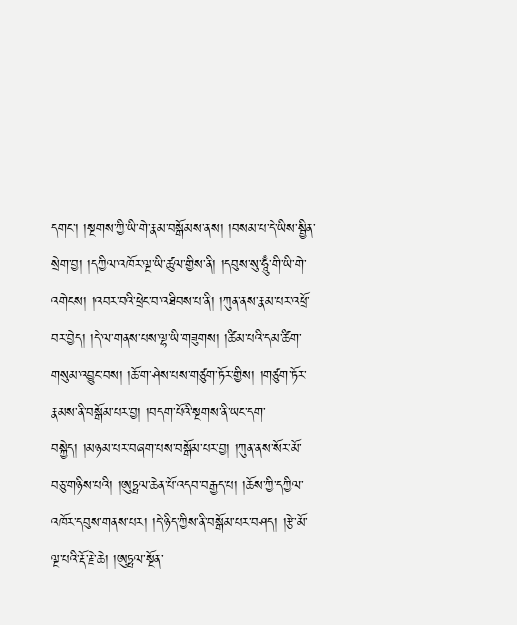དགང་། །སྔགས་ཀྱི་ཡི་གེ་རྣམ་བསྒོམས་ནས། །བསམ་པ་དེ་ཡིས་སྦྱིན་སྲེག་བྱ། །དཀྱིལ་འཁོར་ལྔ་ཡི་ཚུལ་གྱིས་ནི། །དབུས་སུ་ཧཱུྃ་གི་ཡི་གེ་འགེངས། །འབར་བའི་ཕྲེང་བ་འཐིབས་པ་ནི། །ཀུན་ནས་རྣམ་པར་འཕྲོ་བར་བྱེད། །དེ་ལ་གནས་པས་ལྷ་ཡི་གཟུགས། །ཚིམ་པའི་དམ་ཚིག་གསུམ་འབྱུང་བས། །ཆོ་ག་ཤེས་པས་གཙུག་ཏོར་གྱིས། །གཙུག་ཏོར་རྣམས་ནི་བསྒོམ་པར་བྱ། །བདག་པོའི་སྔགས་ནི་ཡང་དག་བསྐྱེད། །མཉམ་པར་བཞག་པས་བསྒོམ་པར་བྱ། །ཀུན་ནས་སོར་མོ་བཅུ་གཉིས་པའི། །ཨུཏྤལ་ཆེན་པོ་འདབ་བརྒྱད་པ། །ཆོས་ཀྱི་དཀྱིལ་འཁོར་དབུས་གནས་པར། །དེ་ཉིད་ཀྱིས་ནི་བསྒོམ་པར་བཤད། །རྩེ་མོ་ལྔ་པའི་རྡོ་རྗེ་ཆེ། །ཨུཏྤལ་སྔོན་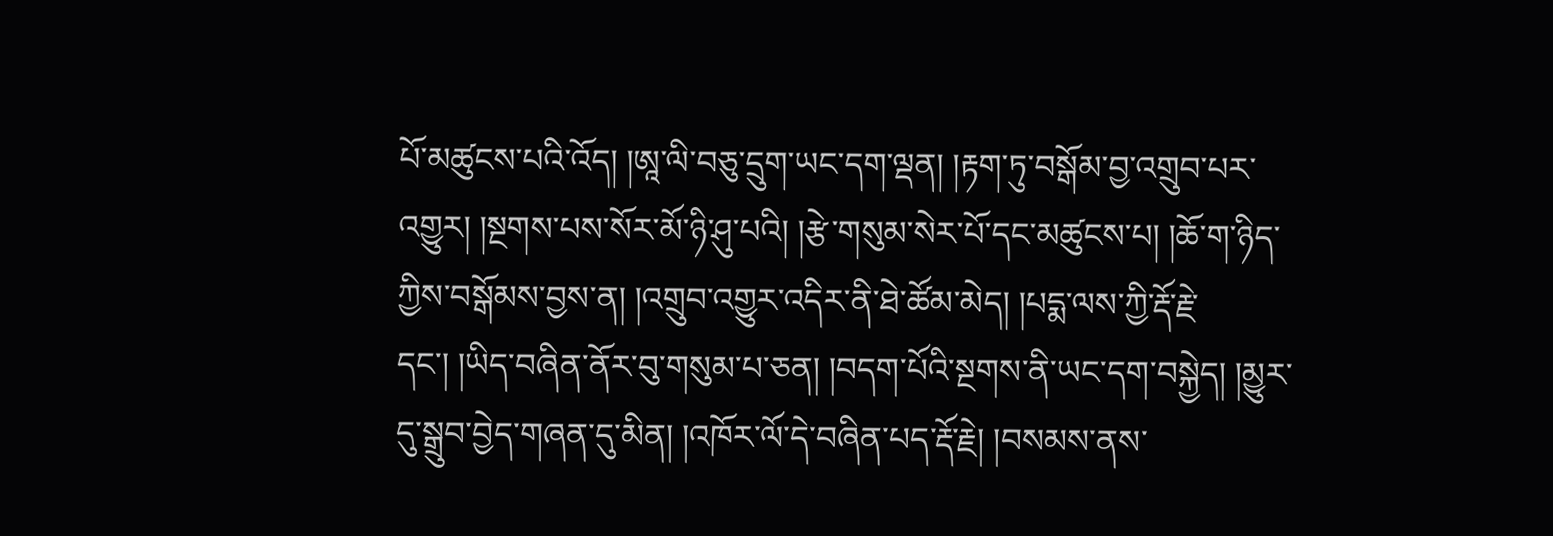པོ་མཚུངས་པའི་འོད། །ཨཱ་ལི་བཅུ་དྲུག་ཡང་དག་ལྡན། །རྟག་ཏུ་བསྒོམ་བྱ་འགྲུབ་པར་འགྱུར། །སྔགས་པས་སོར་མོ་ཉི་ཤུ་པའི། །རྩེ་གསུམ་སེར་པོ་དང་མཚུངས་པ། །ཆོ་ག་ཉིད་ཀྱིས་བསྒོམས་བྱས་ན། །འགྲུབ་འགྱུར་འདིར་ནི་ཐེ་ཚོམ་མེད། །པདྨ་ལས་ཀྱི་རྡོ་རྗེ་དང་། །ཡིད་བཞིན་ནོར་བུ་གསུམ་པ་ཅན། །བདག་པོའི་སྔགས་ནི་ཡང་དག་བསྐྱེད། །མྱུར་དུ་སྒྲུབ་བྱེད་གཞན་དུ་མིན། །འཁོར་ལོ་དེ་བཞིན་པད་རྡོ་རྗེ། །བསམས་ནས་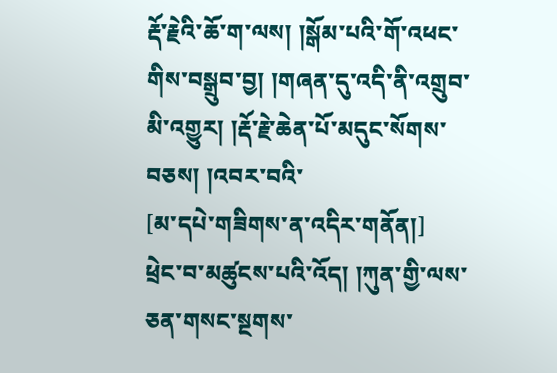རྡོ་རྗེའི་ཆོ་ག་ལས། །སྒོམ་པའི་གོ་འཕང་གིས་བསྒྲུབ་བྱ། །གཞན་དུ་འདི་ནི་འགྲུབ་མི་འགྱུར། །རྡོ་རྗེ་ཆེན་པོ་མདུང་སོགས་བཅས། །འབར་བའི་
[མ་དཔེ་གཟིགས་ན་འདིར་གནོན།]
ཕྲེང་བ་མཚུངས་པའི་འོད། །ཀུན་གྱི་ལས་ཅན་གསང་སྔགས་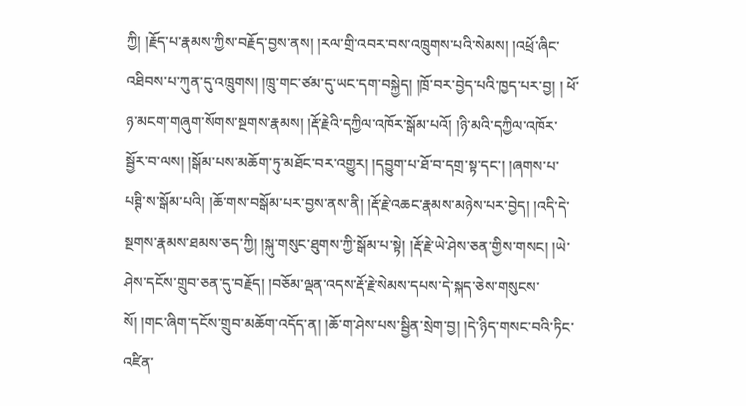ཀྱི། །རྗོད་པ་རྣམས་ཀྱིས་བརྗོད་བྱས་ནས། །རལ་གྲི་འབར་བས་འཁྲུགས་པའི་སེམས། །འཕྲོ་ཞིང་འཐིབས་པ་ཀུན་དུ་འཁྲུགས། །ཁྲུ་གང་ཙམ་དུ་ཡང་དག་བསྐྱེད། །ཁྲོ་བར་བྱེད་པའི་ཁྱད་པར་བྱ། ། ཕོ་ཉ་མངག་གཞུག་སོགས་སྔགས་རྣམས། །རྡོ་རྗེའི་དཀྱིལ་འཁོར་སྒོམ་པའོ། །ཉི་མའི་དཀྱིལ་འཁོར་སྦྱོར་བ་ལས། །སྒོམ་པས་མཆོག་ཏུ་མཐོང་བར་འགྱུར། །དབྱུག་པ་ཐོ་བ་དགྲ་སྟ་དང་། །ཞགས་པ་པཊྚི་ས་སྒོམ་པའི། །ཆོ་གས་བསྒོམ་པར་བྱས་ནས་ནི། །རྡོ་རྗེ་འཆང་རྣམས་མཉེས་པར་བྱེད། །འདི་དེ་སྔགས་རྣམས་ཐམས་ཅད་ཀྱི། །སྐུ་གསུང་ཐུགས་ཀྱི་སྒོམ་པ་སྟེ། །རྡོ་རྗེ་ཡེ་ཤེས་ཅན་གྱིས་གསང། །ཡེ་ཤེས་དངོས་གྲུབ་ཅན་དུ་བརྗོད། །བཅོམ་ལྡན་འདས་རྡོ་རྗེ་སེམས་དཔས་དེ་སྐད་ཅེས་གསུངས་སོ། །གང་ཞིག་དངོས་གྲུབ་མཆོག་འདོད་ན། །ཆོ་ག་ཤེས་པས་སྦྱིན་སྲེག་བྱ། །དེ་ཉིད་གསང་བའི་ཏིང་འཛིན་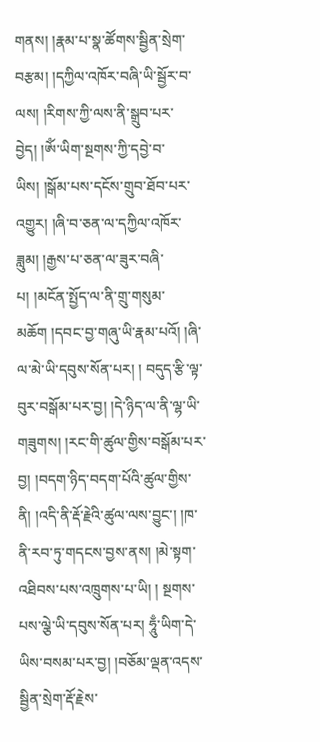གནས། །རྣམ་པ་སྣ་ཚོགས་སྦྱིན་སྲེག་བརྩམ། །དཀྱིལ་འཁོར་བཞི་ཡི་སྦྱོར་བ་ལས། །རིགས་ཀྱི་ལས་ནི་སྒྲུབ་པར་བྱེད། །ཨོཾ་ཡིག་སྔགས་ཀྱི་དབྱེ་བ་ཡིས། །སྒོམ་པས་དངོས་གྲུབ་ཐོབ་པར་འགྱུར། །ཞི་བ་ཅན་ལ་དཀྱིལ་འཁོར་ཟླུམ། །རྒྱས་པ་ཅན་ལ་ཟུར་བཞི་པ། །མངོན་སྤྱོད་ལ་ནི་གྲུ་གསུམ་མཆོག །དབང་བྱ་གཞུ་ཡི་རྣམ་པའོ། །ཞི་ལ་མེ་ཡི་དབུས་སོན་པར། ། བདུད་རྩི་ལྟ་བུར་བསྒོམ་པར་བྱ། །དེ་ཉིད་ལ་ནི་ལྷ་ཡི་གཟུགས། །རང་གི་ཚུལ་གྱིས་བསྒོམ་པར་བྱ། །བདག་ཉིད་བདག་པོའི་ཚུལ་གྱིས་ནི། །འདི་ནི་རྡོ་རྗེའི་ཚུལ་ལས་བྱུང་། །ཁ་ནི་རབ་ཏུ་གདངས་བྱས་ནས། །མེ་སྟག་འཐིབས་པས་འཁྲུགས་པ་ཡི། ། སྔགས་པས་ལྕེ་ཡི་དབུས་སོན་པར། ཧཱུྃ་ཡིག་དེ་ཡིས་བསམ་པར་བྱ། །བཅོམ་ལྡན་འདས་སྦྱིན་སྲེག་རྡོ་རྗེས་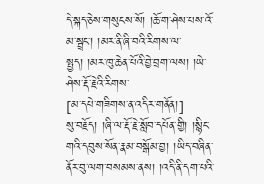དེ་སྐད་ཅེས་གསུངས་སོ། །ཆོ་ག་ཤེས་པས་འོ་མ་སྦྲང་། །མར་ནི་ཞི་བའི་རིགས་ལ་སྤྱད། །མར་ཁུ་ཆེན་པོའི་བྱེ་བྲག་ལས། །ཡེ་ཤེས་རྡོ་རྗེའི་རིགས་
[མ་དཔེ་གཟིགས་ན་འདིར་གནོན།]
སུ་བརྗོད། །ཞི་ལ་རྡོ་རྗེ་སློབ་དཔོན་གྱི། །སྙིང་གའི་དབུས་སོན་རྣམ་བསྒོམ་བྱ། །ཡིད་བཞིན་ནོར་བུ་ལག་བསམས་ནས། །འདི་ནི་དག་པའི་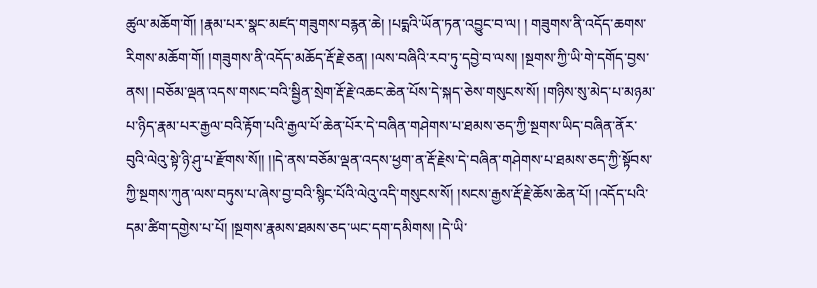ཚུལ་མཆོག་གོ། །རྣམ་པར་སྣང་མཛད་གཟུགས་བརྙན་ཆེ། །པདྨའི་ཡོན་ཏན་འབྱུང་བ་ལ། ། གཟུགས་ནི་འདོད་ཆགས་རིགས་མཆོག་གོ། །གཟུགས་ནི་འདོད་མཆོད་རྡོ་རྗེ་ཅན། །ལས་བཞིའི་རབ་ཏུ་དབྱེ་བ་ལས། །སྔགས་ཀྱི་ཡི་གེ་དགོད་བྱས་ནས། །བཅོམ་ལྡན་འདས་གསང་བའི་སྦྱིན་སྲེག་རྡོ་རྗེ་འཆང་ཆེན་པོས་དེ་སྐད་ཅེས་གསུངས་སོ། །གཉིས་སུ་མེད་པ་མཉམ་པ་ཉིད་རྣམ་པར་རྒྱལ་བའི་རྟོག་པའི་རྒྱལ་པོ་ཆེན་པོར་དེ་བཞིན་གཤེགས་པ་ཐམས་ཅད་ཀྱི་སྔགས་ཡིད་བཞིན་ནོར་བུའི་ལེའུ་སྟེ་ཉི་ཤུ་པ་རྫོགས་སོ།། །།དེ་ནས་བཅོམ་ལྡན་འདས་ཕྱག་ན་རྡོ་རྗེས་དེ་བཞིན་གཤེགས་པ་ཐམས་ཅད་ཀྱི་སྟོབས་ཀྱི་སྔགས་ཀུན་ལས་བཏུས་པ་ཞེས་བྱ་བའི་སྙིང་པོའི་ལེའུ་འདི་གསུངས་སོ། །སངས་རྒྱས་རྡོ་རྗེ་ཆོས་ཆེན་པོ། །འདོད་པའི་དམ་ཚིག་དགྱེས་པ་པོ། །སྔགས་རྣམས་ཐམས་ཅད་ཡང་དག་དམིགས། །དེ་ཡི་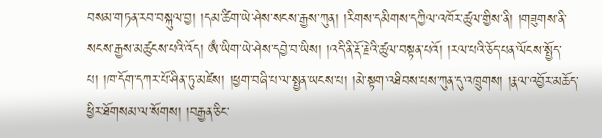བསམ་གཏན་རབ་བསྐུལ་བྱ། །དམ་ཚིག་ཡེ་ཤེས་སངས་རྒྱས་ཀུན། །རིགས་དམིགས་དཀྱིལ་འཁོར་ཚུལ་གྱིས་ནི། །གཟུགས་ནི་སངས་རྒྱས་མཚུངས་པའི་འོད། ཨྃ་ཡིག་ཡེ་ཤེས་དབྱེ་བ་ཡིས། །འདི་ནི་རྡོ་རྗེའི་ཚུལ་བསྟན་པའོ། །རལ་པའི་ཅོད་པན་ལོངས་སྤྱོད་པ། །ཁ་དོག་དཀར་པོ་ཤིན་ཏུ་མཛེས། །ཕྱག་བཞི་པ་ལ་སྤྱན་ཡངས་པ། །མེ་སྟག་འཐིབས་པས་ཀུན་དུ་འཁྲུགས། །རྣལ་འབྱོར་མཆོད་ཕྱིར་ཐོགསམ་ལ་སོགས། །བརྒྱན་ཅིང་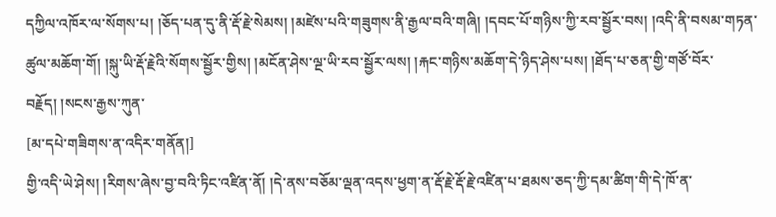དཀྱིལ་འཁོར་ལ་སོགས་པ། །ཅོད་པན་དུ་ནི་རྡོ་རྗེ་སེམས། །མཛེས་པའི་གཟུགས་ནི་རྒྱལ་བའི་གཞི། །དབང་པོ་གཉིས་ཀྱི་རབ་སྦྱོར་བས། །འདི་ནི་བསམ་གཏན་ཚུལ་མཆོག་གོ། །སྐུ་ཡི་རྡོ་རྗེའི་སོགས་སྦྱོར་གྱིས། །མངོན་ཤེས་ལྔ་ཡི་རབ་སྦྱོར་ལས། །རྐང་གཉིས་མཆོག་དེ་ཉིད་ཤེས་པས། །ཐོད་པ་ཅན་གྱི་གཙོ་བོར་བརྗོད། །སངས་རྒྱས་ཀུན་
[མ་དཔེ་གཟིགས་ན་འདིར་གནོན།]
གྱི་འདི་ཡེ་ཤེས། །རིགས་ཞེས་བྱ་བའི་ཏིང་འཛིན་ནོ། །དེ་ནས་བཅོམ་ལྡན་འདས་ཕྱག་ན་རྡོ་རྗེ་རྡོ་རྗེ་འཛིན་པ་ཐམས་ཅད་ཀྱི་དམ་ཚིག་གི་དེ་ཁོ་ན་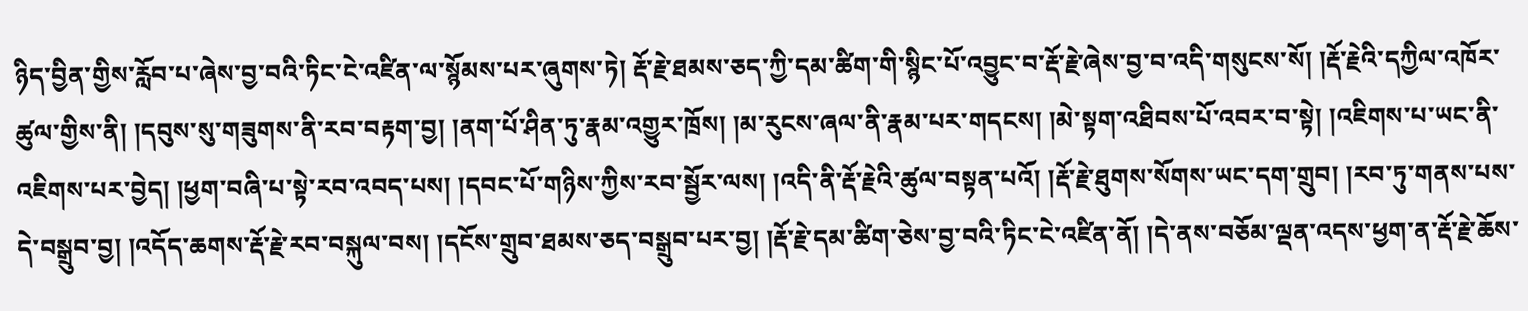ཉིད་བྱིན་གྱིས་རློབ་པ་ཞེས་བྱ་བའི་ཏིང་ངེ་འཛིན་ལ་སྙོམས་པར་ཞུགས་ཏེ། རྡོ་རྗེ་ཐམས་ཅད་ཀྱི་དམ་ཚིག་གི་སྙིང་པོ་འབྱུང་བ་རྡོ་རྗེ་ཞེས་བྱ་བ་འདི་གསུངས་སོ། །རྡོ་རྗེའི་དཀྱིལ་འཁོར་ཚུལ་གྱིས་ནི། །དབུས་སུ་གཟུགས་ནི་རབ་བརྟག་བྱ། །ནག་པོ་ཤིན་ཏུ་རྣམ་འགྱུར་ཁྲོས། །མ་རུངས་ཞལ་ནི་རྣམ་པར་གདངས། །མེ་སྟག་འཐིབས་པོ་འབར་བ་སྟེ། །འཇིགས་པ་ཡང་ནི་འཇིགས་པར་བྱེད། །ཕྱག་བཞི་པ་སྟེ་རབ་འབད་པས། །དབང་པོ་གཉིས་ཀྱིས་རབ་སྦྱོར་ལས། །འདི་ནི་རྡོ་རྗེའི་ཚུལ་བསྟན་པའོ། །རྡོ་རྗེ་ཐུགས་སོགས་ཡང་དག་གྲུབ། །རབ་ཏུ་གནས་པས་དེ་བསྒྲུབ་བྱ། །འདོད་ཆགས་རྡོ་རྗེ་རབ་བསྐུལ་བས། །དངོས་གྲུབ་ཐམས་ཅད་བསྒྲུབ་པར་བྱ། །རྡོ་རྗེ་དམ་ཚིག་ཅེས་བྱ་བའི་ཏིང་ངེ་འཛིན་ནོ། །དེ་ནས་བཅོམ་ལྡན་འདས་ཕྱག་ན་རྡོ་རྗེ་ཆོས་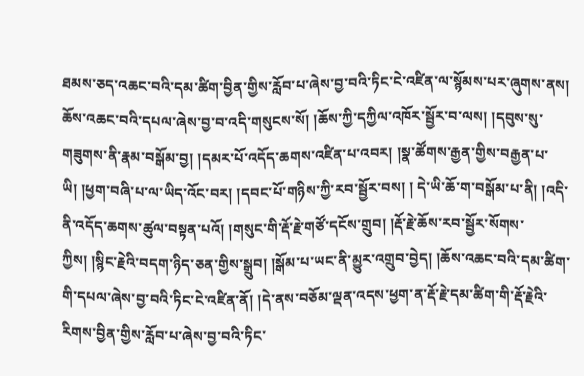ཐམས་ཅད་འཆང་བའི་དམ་ཚིག་བྱིན་གྱིས་རློབ་པ་ཞེས་བྱ་བའི་ཏིང་ངེ་འཛིན་ལ་སྙོམས་པར་ཞུགས་ནས། ཆོས་འཆང་བའི་དཔལ་ཞེས་བྱ་བ་འདི་གསུངས་སོ། །ཆོས་ཀྱི་དཀྱིལ་འཁོར་སྦྱོར་བ་ལས། །དབུས་སུ་གཟུགས་ནི་རྣམ་བསྒོམ་བྱ། །དམར་པོ་འདོད་ཆགས་འཛིན་པ་འབར། །སྣ་ཚོགས་རྒྱན་གྱིས་བརྒྱན་པ་ཡི། །ཕྱག་བཞི་པ་ལ་ཡིད་འོང་བར། །དབང་པོ་གཉིས་ཀྱི་རབ་སྦྱོར་བས། ། དེ་ཡི་ཆོ་ག་བསྒོམ་པ་ནི། །འདི་ནི་འདོད་ཆགས་ཚུལ་བསྟན་པའོ། །གསུང་གི་རྡོ་རྗེ་གཙོ་དངོས་གྲུབ། །རྡོ་རྗེ་ཆོས་རབ་སྦྱོར་སོགས་ཀྱིས། །སྙིང་རྗེའི་བདག་ཉིད་ཅན་གྱིས་སྒྲུབ། །སྒོམ་པ་ཡང་ནི་མྱུར་འགྲུབ་བྱེད། །ཆོས་འཆང་བའི་དམ་ཚིག་གི་དཔལ་ཞེས་བྱ་བའི་ཏིང་ངེ་འཛིན་ནོ། །དེ་ནས་བཅོམ་ལྡན་འདས་ཕྱག་ན་རྡོ་རྗེ་དམ་ཚིག་གི་རྡོ་རྗེའི་རིགས་བྱིན་གྱིས་རློབ་པ་ཞེས་བྱ་བའི་ཏིང་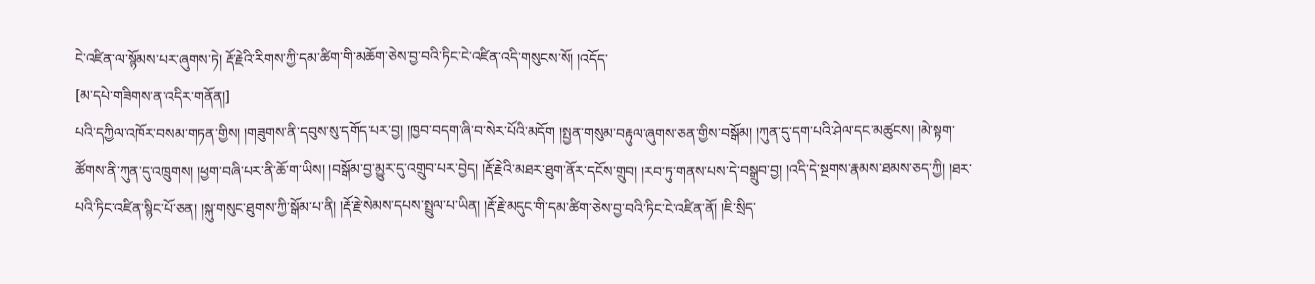ངེ་འཛིན་ལ་སྙོམས་པར་ཞུགས་ཏེ། རྡོ་རྗེའི་རིགས་ཀྱི་དམ་ཚིག་གི་མཆོག་ཅེས་བྱ་བའི་ཏིང་ངེ་འཛིན་འདི་གསུངས་སོ། །འདོད་
[མ་དཔེ་གཟིགས་ན་འདིར་གནོན།]
པའི་དཀྱིལ་འཁོར་བསམ་གཏན་གྱིས། །གཟུགས་ནི་དབུས་སུ་དགོད་པར་བྱ། །ཁྱབ་བདག་ཞི་བ་སེར་པོའི་མདོག །སྤྱན་གསུམ་བརྟུལ་ཞུགས་ཅན་གྱིས་བསྒོམ། །ཀུན་དུ་དག་པའི་ཤེལ་དང་མཚུངས། །མེ་སྟག་ཚོགས་ནི་ཀུན་དུ་འཁྲུགས། །ཕྱག་བཞི་པར་ནི་ཆོ་ག་ཡིས། །བསྒོམ་བྱ་མྱུར་དུ་འགྲུབ་པར་བྱེད། །རྡོ་རྗེའི་མཐར་ཐུག་ནོར་དངོས་གྲུབ། །རབ་ཏུ་གནས་པས་དེ་བསྒྲུབ་བྱ། །འདི་དེ་སྔགས་རྣམས་ཐམས་ཅད་ཀྱི། །ཐར་པའི་ཏིང་འཛིན་སྙིང་པོ་ཅན། །སྐུ་གསུང་ཐུགས་ཀྱི་སྒོམ་པ་ནི། །རྡོ་རྗེ་སེམས་དཔས་སྤྲུལ་པ་ཡིན། །རྡོ་རྗེ་མདུང་གི་དམ་ཚིག་ཅེས་བྱ་བའི་ཏིང་ངེ་འཛིན་ནོ། །ཇི་སྲིད་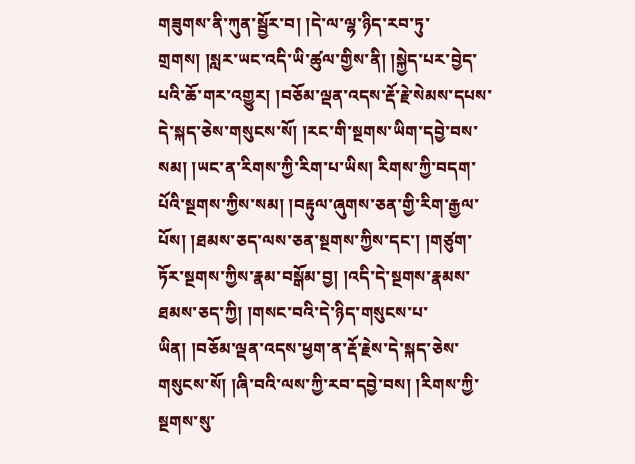གཟུགས་ནི་ཀུན་སྦྱོར་བ། །དེ་ལ་ལྷ་ཉིད་རབ་ཏུ་གྲགས། །སླར་ཡང་འདི་ཡི་ཚུལ་གྱིས་ནི། །སྐྱེད་པར་བྱེད་པའི་ཆོ་གར་འགྱུར། །བཅོམ་ལྡན་འདས་རྡོ་རྗེ་སེམས་དཔས་དེ་སྐད་ཅེས་གསུངས་སོ། །རང་གི་སྔགས་ཡིག་དབྱེ་བས་སམ། །ཡང་ན་རིགས་ཀྱི་རིག་པ་ཡིས། རིགས་ཀྱི་བདག་པོའི་སྔགས་ཀྱིས་སམ། །བརྟུལ་ཞུགས་ཅན་གྱི་རིག་རྒྱལ་པོས། །ཐམས་ཅད་ལས་ཅན་སྔགས་ཀྱིས་དང་། །གཙུག་ཏོར་སྔགས་ཀྱིས་རྣམ་བསྒོམ་བྱ། །འདི་དེ་སྔགས་རྣམས་ཐམས་ཅད་ཀྱི། །གསང་བའི་དེ་ཉིད་གསུངས་པ་ཡིན། །བཅོམ་ལྡན་འདས་ཕྱག་ན་རྡོ་རྗེས་དེ་སྐད་ཅེས་གསུངས་སོ། །ཞི་བའི་ལས་ཀྱི་རབ་དབྱེ་བས། །རིགས་ཀྱི་སྔགས་སུ་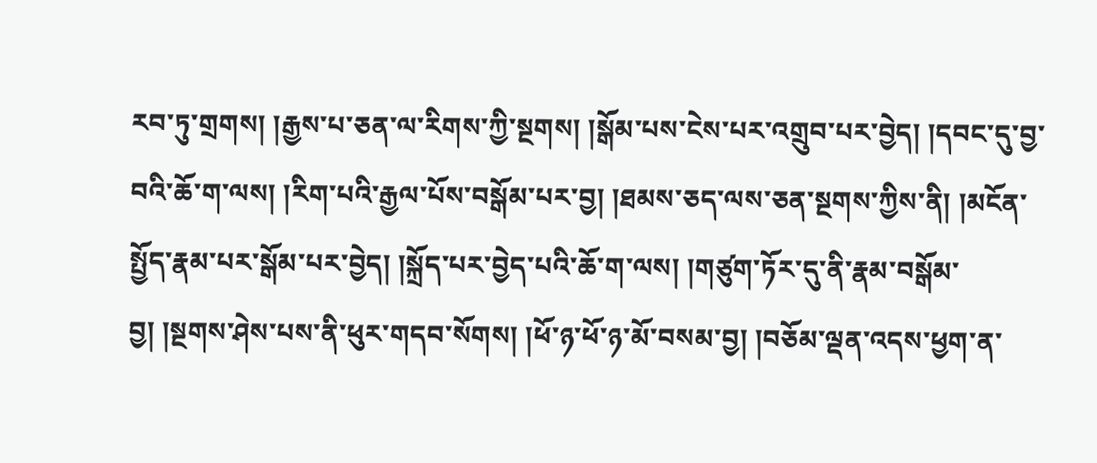རབ་ཏུ་གྲགས། །རྒྱས་པ་ཅན་ལ་རིགས་ཀྱི་སྔགས། །སྒོམ་པས་ངེས་པར་འགྲུབ་པར་བྱེད། །དབང་དུ་བྱ་བའི་ཆོ་ག་ལས། །རིག་པའི་རྒྱལ་པོས་བསྒོམ་པར་བྱ། །ཐམས་ཅད་ལས་ཅན་སྔགས་ཀྱིས་ནི། །མངོན་སྤྱོད་རྣམ་པར་སྒོམ་པར་བྱེད། །སྐྲོད་པར་བྱེད་པའི་ཆོ་ག་ལས། །གཙུག་ཏོར་དུ་ནི་རྣམ་བསྒོམ་བྱ། །སྔགས་ཤེས་པས་ནི་ཕུར་གདབ་སོགས། །ཕོ་ཉ་ཕོ་ཉ་མོ་བསམ་བྱ། །བཅོམ་ལྡན་འདས་ཕྱག་ན་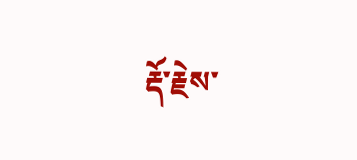རྡོ་རྗེས་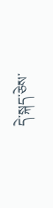དེ་སྐད་ཅེས་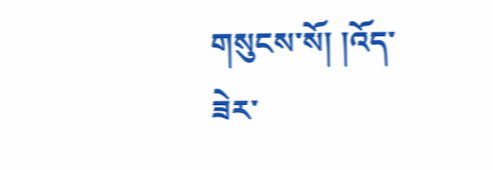གསུངས་སོ། །འོད་ཟེར་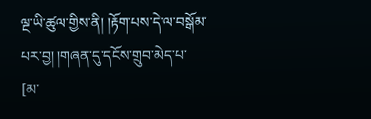ལྔ་ཡི་ཚུལ་གྱིས་ནི། །རྟོག་པས་དེ་ལ་བསྒོམ་པར་བྱ། །གཞན་དུ་དངོས་གྲུབ་མེད་པ་
[མ་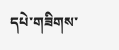དཔེ་གཟིགས་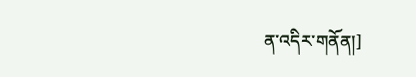ན་འདིར་གནོན།]